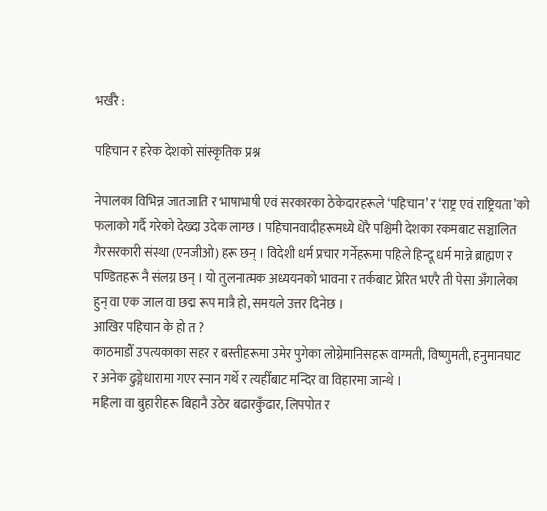भर्खरै :

पहिचान र हरेक देशको सांस्कृतिक प्रश्न

नेपालका विभिन्न जातजाति र भाषाभाषी एवं सरकारका ठेकेदारहरूले ‘पहिचान’ र ‘राष्ट्र एवं राष्ट्रियता’को फलाको गर्दै गरेको देख्दा उदेक लाग्छ । पहिचानवादीहरूमध्ये धेरै पश्चिमी देशका रकमबाट सञ्चालित गैरसरकारी संस्था (एनजीओ) हरू छन् । विदेशी धर्म प्रचार गर्नेहरूमा पहिले हिन्दू धर्म मान्ने ब्राह्मण र पण्डितहरू नै संलग्न छन् । यो तुलनात्मक अध्ययनको भावना र तर्कबाट प्रेरित भएरै ती पेसा अँगालेका हुन् वा एक जाल वा छद्म रूप मात्रै हो, समयले उत्तर दिनेछ ।
आखिर पहिचान के हो त ?
काठमाडौँ उपत्यकाका सहर र बस्तीहरूमा उमेर पुगेका लोग्नेमानिसहरू वाग्मती, विष्णुमती, हनुमानघाट र अनेक ढुङ्गेधारामा गएर स्नान गर्थे र त्यहीँबाट मन्दिर वा विहारमा जान्थे ।
महिला वा बुहारीहरू बिहानै उठेर बढारकुँढार, लिपपोत र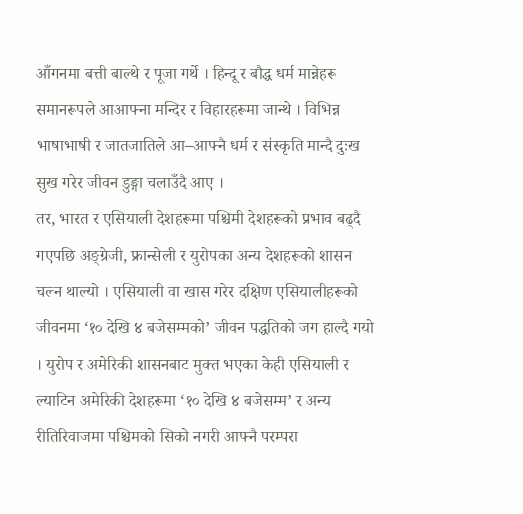आँगनमा बत्ती बाल्थे र पूजा गर्थे । हिन्दू र बौद्ध धर्म मान्नेहरू समानरूपले आआफ्ना मन्दिर र विहारहरूमा जान्थे । विभिन्न भाषाभाषी र जातजातिले आ–आफ्नै धर्म र संस्कृति मान्दै दुःख सुख गरेर जीवन डुङ्गा चलाउँदै आए ।
तर, भारत र एसियाली देशहरूमा पश्चिमी देशहरूको प्रभाव बढ्दै गएपछि अङ्ग्रेजी, फ्रान्सेली र युरोपका अन्य देशहरूको शासन चल्न थाल्यो । एसियाली वा खास गरेर दक्षिण एसियालीहरूको जीवनमा ‘१० देखि ४ बजेसम्मको’ जीवन पद्धतिको जग हाल्दै गयो । युरोप र अमेरिकी शासनबाट मुक्त भएका केही एसियाली र ल्याटिन अमेरिकी देशहरूमा ‘१० देखि ४ बजेसम्म’ र अन्य रीतिरिवाजमा पश्चिमको सिको नगरी आफ्नै परम्परा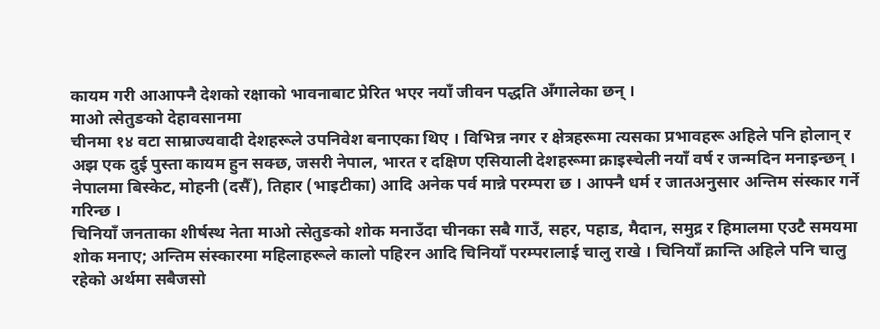कायम गरी आआफ्नै देशको रक्षाको भावनाबाट प्रेरित भएर नयाँ जीवन पद्धति अँगालेका छन् ।
माओ त्सेतुङको देहावसानमा
चीनमा १४ वटा साम्राज्यवादी देशहरूले उपनिवेश बनाएका थिए । विभिन्न नगर र क्षेत्रहरूमा त्यसका प्रभावहरू अहिले पनि होलान् र अझ एक दुई पुस्ता कायम हुन सक्छ, जसरी नेपाल, भारत र दक्षिण एसियाली देशहरूमा क्राइस्चेली नयाँ वर्ष र जन्मदिन मनाइन्छन् । नेपालमा बिस्केट, मोहनी (दसैँ), तिहार (भाइटीका) आदि अनेक पर्व मान्ने परम्परा छ । आफ्नै धर्म र जातअनुसार अन्तिम संस्कार गर्ने गरिन्छ ।
चिनियाँ जनताका शीर्षस्थ नेता माओ त्सेतुङको शोक मनाउँदा चीनका सबै गाउँ, सहर, पहाड, मैदान, समुद्र र हिमालमा एउटै समयमा शोक मनाए; अन्तिम संस्कारमा महिलाहरूले कालो पहिरन आदि चिनियाँ परम्परालाई चालु राखे । चिनियाँ क्रान्ति अहिले पनि चालु रहेको अर्थमा सबैजसो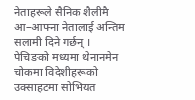नेताहरूले सैनिक शैलीमै आ–आफ्ना नेतालाई अन्तिम सलामी दिने गर्छन् ।
पेचिङको मध्यमा थेनानमेन चोकमा विदेशीहरूको उक्साहटमा सोभियत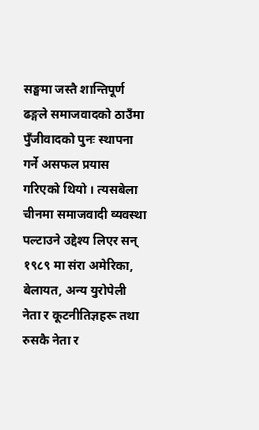सङ्घमा जस्तै शान्तिपूर्ण ढङ्गले समाजवादको ठाउँमा पुँजीवादको पुनः स्थापना गर्ने असफल प्रयास गरिएको थियो । त्यसबेला चीनमा समाजवादी व्यवस्था पल्टाउने उद्देश्य लिएर सन् १९८९ मा संरा अमेरिका, बेलायत, अन्य युरोपेली नेता र कूटनीतिज्ञहरू तथा रुसकै नेता र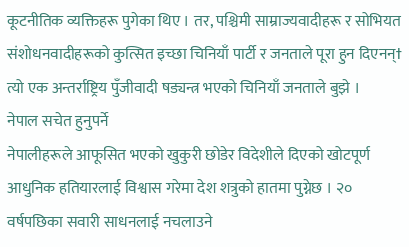कूटनीतिक व्यक्तिहरू पुगेका थिए । तर, पश्चिमी साम्राज्यवादीहरू र सोभियत संशोधनवादीहरूको कुत्सित इच्छा चिनियाँ पार्टी र जनताले पूरा हुन दिएनन्† त्यो एक अन्तर्राष्ट्रिय पुँजीवादी षड्यन्त्र भएको चिनियाँ जनताले बुझे ।
नेपाल सचेत हुनुपर्ने
नेपालीहरूले आफूसित भएको खुकुरी छोडेर विदेशीले दिएको खोटपूर्ण आधुनिक हतियारलाई विश्वास गरेमा देश शत्रुको हातमा पुग्नेछ । २० वर्षपछिका सवारी साधनलाई नचलाउने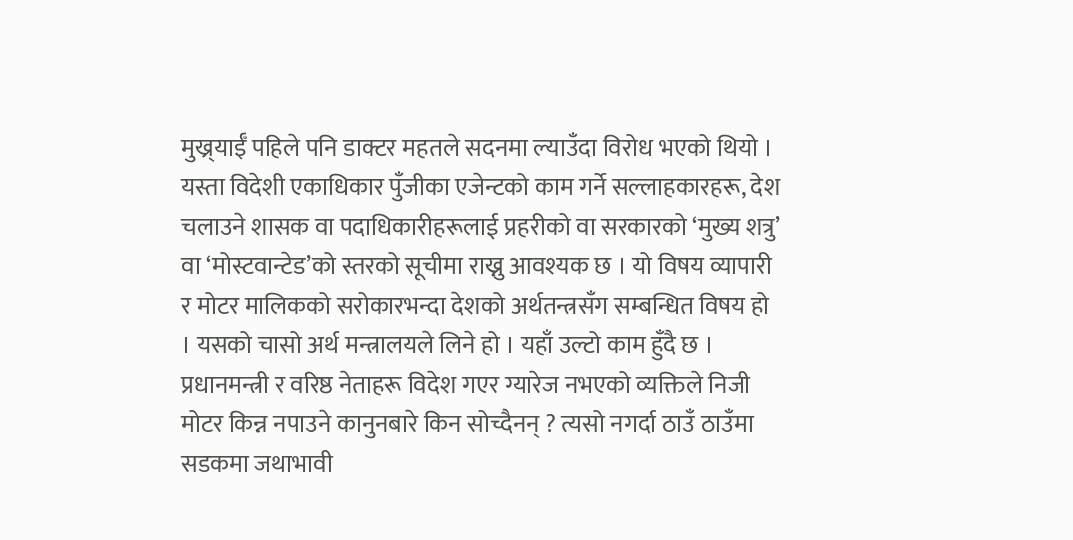मुख्र्याईँ पहिले पनि डाक्टर महतले सदनमा ल्याउँदा विरोध भएको थियो । यस्ता विदेशी एकाधिकार पुँजीका एजेन्टको काम गर्ने सल्लाहकारहरू, देश चलाउने शासक वा पदाधिकारीहरूलाई प्रहरीको वा सरकारको ‘मुख्य शत्रु’ वा ‘मोस्टवान्टेड’को स्तरको सूचीमा राख्नु आवश्यक छ । यो विषय व्यापारी र मोटर मालिकको सरोकारभन्दा देशको अर्थतन्त्रसँग सम्बन्धित विषय हो । यसको चासो अर्थ मन्त्रालयले लिने हो । यहाँ उल्टो काम हुँदै छ ।
प्रधानमन्त्री र वरिष्ठ नेताहरू विदेश गएर ग्यारेज नभएको व्यक्तिले निजी मोटर किन्न नपाउने कानुनबारे किन सोच्दैनन् ? त्यसो नगर्दा ठाउँ ठाउँमा सडकमा जथाभावी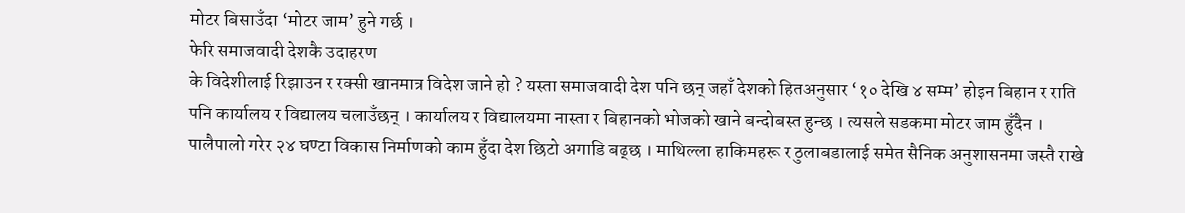मोटर बिसाउँदा ‘मोटर जाम’ हुने गर्छ ।
फेरि समाजवादी देशकै उदाहरण
के विदेशीलाई रिझाउन र रक्सी खानमात्र विदेश जाने हो ? यस्ता समाजवादी देश पनि छन् जहाँ देशको हितअनुसार ‘१० देखि ४ सम्म’ होइन बिहान र राति पनि कार्यालय र विद्यालय चलाउँछन् । कार्यालय र विद्यालयमा नास्ता र बिहानको भोजको खाने बन्दोबस्त हुन्छ । त्यसले सडकमा मोटर जाम हुँदैन । पालैपालो गरेर २४ घण्टा विकास निर्माणको काम हुँदा देश छिटो अगाडि बढ्छ । माथिल्ला हाकिमहरू र ठुलाबडालाई समेत सैनिक अनुशासनमा जस्तै राखे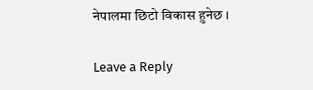नेपालमा छिटो विकास हुनेछ ।

Leave a Reply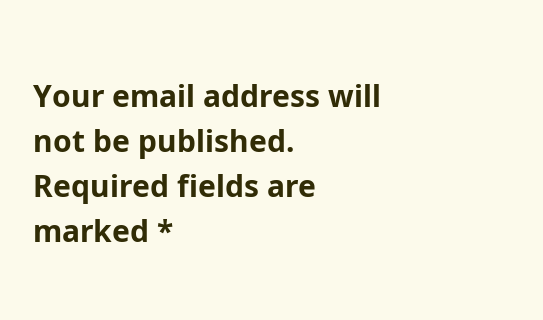Your email address will not be published. Required fields are marked *